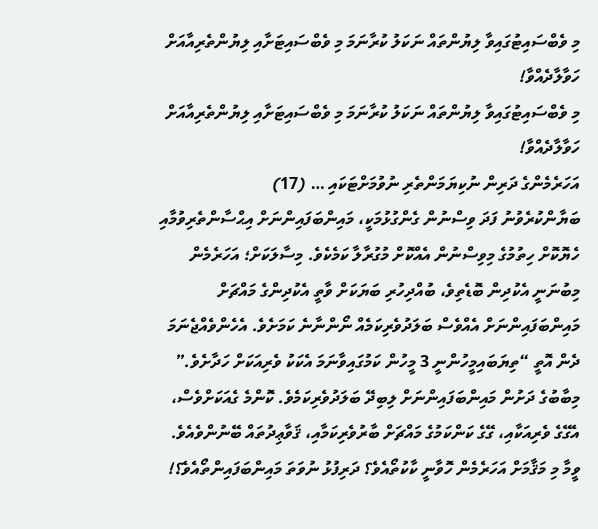މި ވެބްސައިޓުގައިވާ ލިޔުންތައް ނަކަލު ކުރާނަމަ މި ވެބްސައިޓަށާއި ލިޔުންތެރިއާއަށް ހަވާލާދެއްވާ!
މި ވެބްސައިޓުގައިވާ ލިޔުންތައް ނަކަލު ކުރާނަމަ މި ވެބްސައިޓަށާއި ލިޔުންތެރިއާއަށް ހަވާލާދެއްވާ!
އަހަރެމެންގެ ދަރިން ނުކިޔަމަންތެރި ނުވުމަށްޓަކައި … (17)
ބަޔާންކުރެވުނު ފަދަ ވިސްނުން ގެންގުޅުމަކީ، މައިންބަފައިންނަށް އިޙްސާންތެރިވުމާއި ހެޔޮކޮށް ހިތުމުގެ މިވިސްނުން އެއްކޮށް މުގުރާލާ ކަމެކެވެ. މިސާލަކަށް؛ އަހަރެމެން މިބުނަނީ އެކުދިން ބޮޑެތިވެ، ބުއްދިހުރި ބަޔަކަށް ވާތީ އެކުދިންގެ މައްޗަށް މައިންބަފައިންނަށް އެއްވެސް ބަލަދުވެރިކަމެއް ނޯންނާނެ ކަމަށެވެ. އެހެންވެއްޖެނަމަ ދެން އޮތީ “ތިޔަބައިމީހުންނީ 3 މީހުން ކަމުގައިވާނަމަ އެކަކު ވެރިއަކަށް ހަދާށެވެ.” މިބާބުގެ ދަށުން މައިންބަފައިންނަށް ލިބިދޭ ބަލަދުވެރިކަމެވެ. ކޮންމެ ގެއަކަށްވެސް، އެގޭގެ ވެރިއަކާއި، ގޭގެ ކަންކަމުގެ މައްޗަށް ބާރުވެރިކަމާއި، ޤަވާޢިދުތައް ބޭނުންވެއެވެ. ވީމާ މި މަޤާމަށް އަހަރެމެން ހޮވާނީ ކާކުތޯއެވެ؟ ދަރިފުޅު ނުވަތަ މައިންބަފައިންތޯއެވެ؟!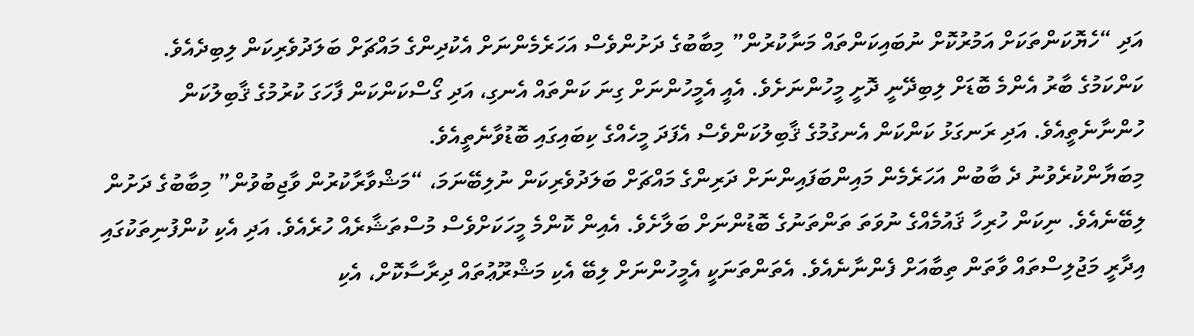އަދި “ހެޔޮކަންތަކަށް އަމުރުކޮށް ނުބައިކަންތައް މަނާކުރުން” މިބާބުގެ ދަށުންވެސް އަހަރެމެންނަށް އެކުދިންގެ މައްޗަށް ބަލަދުވެރިކަން ލިބިދެއެވެ. ކަންކަމުގެ ބާރު އެންމެ ބޮޑަށް ލިބިދޭނީ ދޮށީ މީހުންނަށެވެ. އެއީ އެމީހުންނަށް ގިނަ ކަންތައް އެނގި، އަދި ގޯސްކަންކަން ފާހަގަ ކުރުމުގެ ޤާބިލުކަން ހުންނާނެތީއެވެ. އަދި ރަނގަޅު ކަންކަން އެނގުމުގެ ޤާބިލުކަންވެސް އެފަދަ މީހެއްގެ ކިބައިގައި ބޮޑުވާނެތީއެވެ.
މިބަޔާންކުރެވުނު ދެ ބާބުން އަހަރެމެން މައިންބަފައިންނަށް ދަރިންގެ މައްޗަށް ބަލަދުވެރިކަން ނުލިބޭނަމަ، “މަޝްވާރާކުރުން ވާޖިބުވުން” މިބާބުގެ ދަށުން ލިބޭނެއެވެ. ނިކަން ހުރިހާ ޤައުމެއްގެ ނުވަތަ ތަންތަނުގެ ބޮޑުންނަށް ބަލާށެވެ. އެއިން ކޮންމެ މީހަކަށްވެސް މުސްތަޝާރެއް ހުރެއެވެ. އަދި އެކި ކުންފުނިތަކުގައި އިދާރީ މަޖުލިސްތައް ވާތަން ތިބާއަށް ފެންނާނެއެވެ. އެތަންތަނަކީ އެމީހުންނަށް ލިބޭ އެކި މަޝްރޫޢުތައް ދިރާސާކޮށް، އެކި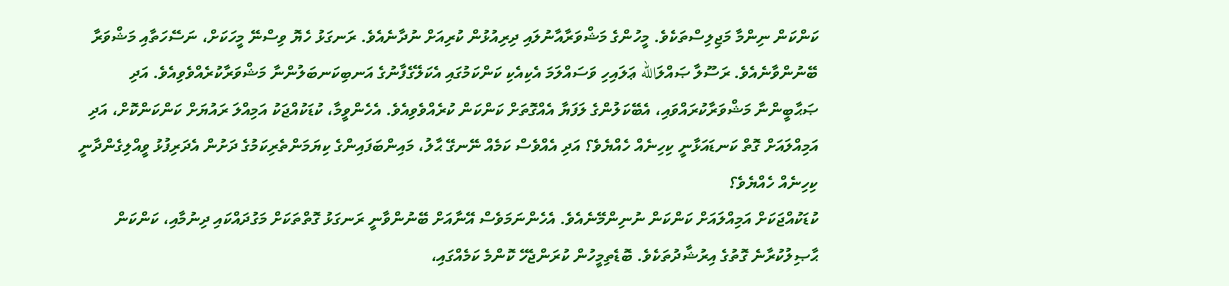ކަންކަން ނިންމާ މަޖިލިސްތަކެވެ. މީހުންގެ މަޝްވަރާއާނުލައި ދިރިއުޅުން ކުރިއަށް ނުދާނެއެވެ. ރަނގަޅު ހެޔޮ ވިސްނޭ މީހަކަށް، ނަސޭހަތާއި މަޝްވަރާ ބޭނުންވާނެއެވެ. ރަސޫލާ ޞައްލަالله ޢަލައިހި ވަސައްލަމަ އެކިއެކި ކަންކަމުގައި އެކަލޭގެފާނުގެ އަނބިކަނބަލުންނާ މަޝްވަރާކުރެއްވެވިއެވެ. އަދި ޞަޙާބީންނާ މަޝްވަރާކުރައްވައި، އެބޭކަލުންގެ ލަފަޔާ އެއްގޮތަށް ކަންކަން ކުރެއްވެވިއެވެ. އެހެންވީމާ، ކުޑަކުއްޖަކު އަމިއްލަ ރައުޔަށް ކަންކަންކޮށް، އަދި އަމިއްލައަށް ގޮތް ކަނޑައަޅާނީ ކިހިނެއް ހެއްޔެވެ؟ އަދި އެއްވެސް ކަމެއް ނޭނގޭ ޙާލު، މައިންބަފައިންގެ ކިޔަމަންތެރިކަމުގެ ދަށުން އެދަރިފުޅު ވީއްލިގެންދާނީ ކިހިނެއް ހެއްޔެވެ؟
ކުޑަކުއްޖަކަށް އަމިއްލައަށް ކަންކަން ނުނިންމޭނެއެވެ. އެހެންނަމަވެސް އޭނާއަށް ބޭނުންވާނީ ރަނގަޅު ގޮތްތަކަށް މަގުދައްކައި ދިނުމާއި، ކަންކަން ޙާޞިލުކުރާނެ ގޮތުގެ އިރުޝާދުތަކެވެ. ބޮޑެތިމީހުން ކުރަންޖެހޭ ކޮންމެ ކަމެއްގައި،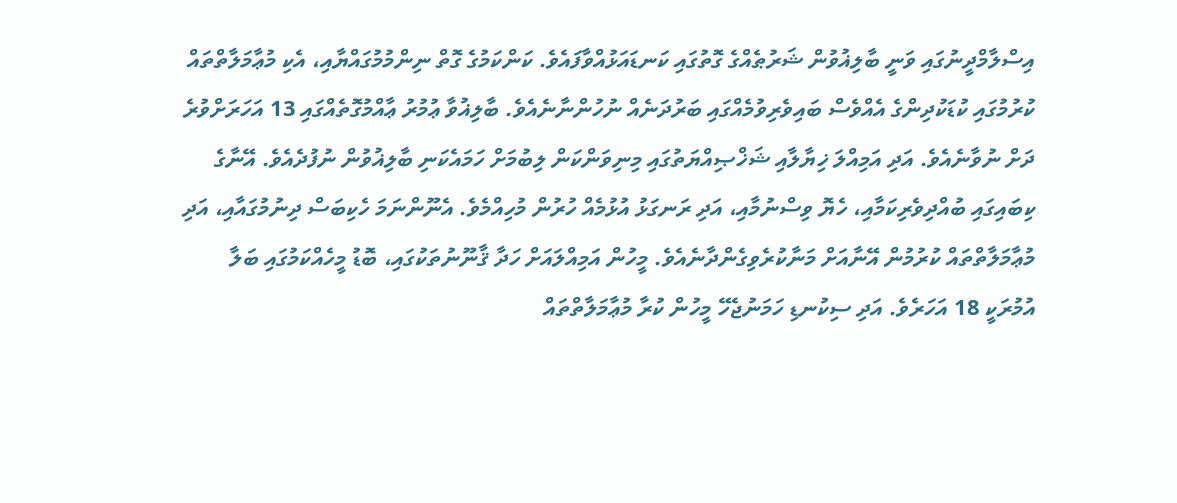އިސްލާމްދީނުގައި ވަނީ ބާލިޣުވުން ޝަރުޠެއްގެ ގޮތުގައި ކަނޑައަޅުއްވާފައެވެ. ކަންކަމުގެ ގޮތް ނިންމުމުގައްޔާއި، އެކި މުޢާމަލާތްތައް ކުރުމުގައި ކުޑަކުދިންގެ އެއްވެސް ބައިވެރިވުމެއްގައި ބަރުދަނެއް ނުހުންނާނެއެވެ. ބާލިޣުވާ ޢުމުރު ޢާއްމުގޮތެއްގައި 13 އަހަރަށްވުރެ ދަށް ނުވާނެއެވެ. އަދި އަމިއްލަ ޚިޔާލާއި ޝަޚްޞިއްޔަތުގައި މިނިވަންކަން ލިބުމަށް ހަމައެކަނި ބާލިޣުވުން ނުފުދެއެވެ. އޭނާގެ ކިބައިގައި ބުއްދިވެރިކަމާއި، ހެޔޮ ވިސްނުމާއި، އަދި ރަނގަޅު އުޅުމެއް ހުރުން މުހިއްމެވެ. އެނޫންނަމަ ހެކިބަސް ދިނުމުގައާއި، އަދި މުޢާމަލާތްތައް ކުރުމުން އޭނާއަށް މަނާކުރެވިގެންދާނެއެވެ. މީހުން އަމިއްލައަށް ހަދާ ޤާނޫނުތަކުގައި، ބޮޑު މީހެއްކަމުގައި ބަލާ އުމުރަކީ 18 އަހަރެވެ. އަދި ސިކުނޑި ހަމަނުޖެހޭ މީހުން ކުރާ މުޢާމަލާތްތައް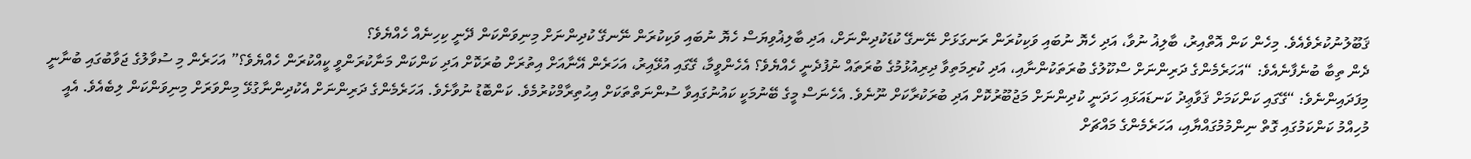ޤަބޫލުނުކުރެވެއެވެ. މިހެން ކަން އޮތްއިރު، ބާލިޣު ނުވާ، އަދި ހެޔޮ ނުބައި ވަކިކުރަން ރަނގަޅަށް ނޭނގޭ ކުޑަކުދިންނަށް، އަދި ބާލިޣުވިޔަސް ހެޔޮ ނުބައި ވަކިކުރަން ނޭނގޭ ކުދިންނަށް މިނިވަންކަން ދޭނީ ކިހިނެއް ހެއްޔެވެ؟
ދެން ތިބާ ބުނެފާނެއެވެ: “އަހަރެމެންގެ ދަރިންނަށް ސްކޫލުގެ ބުރަތަކުންނާއި، އަދި ކުރިމަތިވާ ދިރިއުޅުމުގެ ބުރަތައް ނުފުދެނީ ހެއްޔެވެ؟ އެހެންވީމާ، ގޭގައި އުޅޭއިރު، އަހަރެން އޭނާއަށް އިތުރަށް ބުރަކޮށް އަދި ކަންކަން މަނާކުރަންވީ ކީއްކުރަން ހެއްޔެވެ؟” އަހަރެން މި ސުވާލުގެ ޖަވާބުގައި ބުނާނީ މިފަދައިންނެވެ: “ގޭގައި ކަންކަމަށް ޤަވާޢިދު ކަނޑައަޅައި ހަދަނީ ކުދިންނަށް މަޖުބޫރުކޮށް އަދި ބުރަކުރާކަށް ނޫނެވެ. އެހެނަސް މީގެ ބޭނުމަކީ ކައުނުގައިވާ ސުންނަތްތަކަށް އިޙުތިރާމްކުރުމެވެ. ކަންބޮޑު ނުވާށެވެ. އަހަރެމެންގެ ދަރިންނަށް އެކުދިންނާގުޅޭ މިންވަރަށް މިނިވަންކަން ލިބެއެވެ. އެއީ މުހިއްމު ކަންކަމުގައި ގޮތް ނިންމުމުގައްޔާއި، އަހަރެމެންގެ މައްޗަށް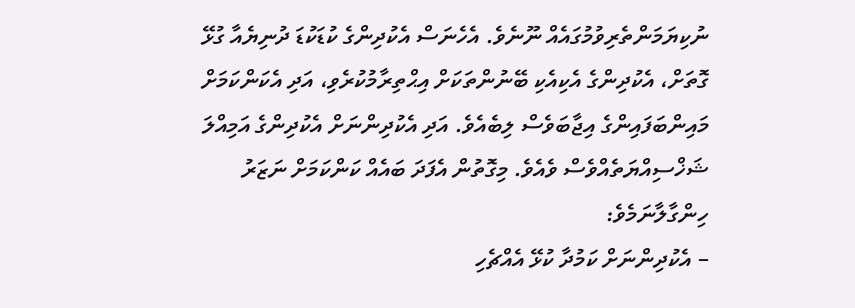ނުކިޔަމަންތެރިވުމުގައެއް ނޫނެވެ. އެހެނަސް އެކުދިންގެ ކުޑަކުޑަ ދުނިޔެއާ ގުޅޭ ގޮތަށް، އެކުދިންގެ އެކިއެކި ބޭނުންތަކަށް އިޙްތިރާމުކުރެވި، އަދި އެކަންކަމަށް މައިންބަފައިންގެ އިޖާބަވެސް ލިބެއެވެ. އަދި އެކުދިންނަށް އެކުދިންގެ އަމިއްލަ ޝަޚްސިއްޔަތެއްވެސް ވެއެވެ. މިގޮތުން އެފަދަ ބައެއް ކަންކަމަށް ނަޒަރު ހިންގާލާނަމެވެ:
– އެކުދިންނަށް ކަމުދާ ކުޅޭ އެއްޗެހި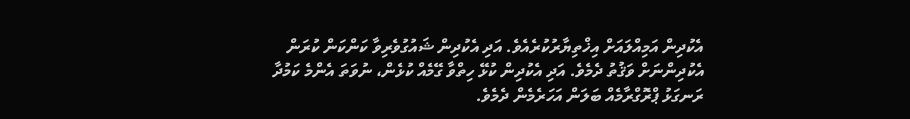އެކުދިން އަމިއްލައަށް އިޚްތިޔާރުކުރެއެވެ. އަދި އެކުދިން ޝައުގުވެރިވާ ކަންކަން ކުރަން އެކުދިންނަށް ވަޤުތު ދެމެވެ. އަދި އެކުދިން ކުޅޭ ހިތްވާ ގޭމެއް ކުޅެން، ނުވަތަ އެންމެ ކަމުދާ ރަނގަޅު ޕްރޮގްރާމެއް ބަލަން އަހަރެމެން ދެމެވެ.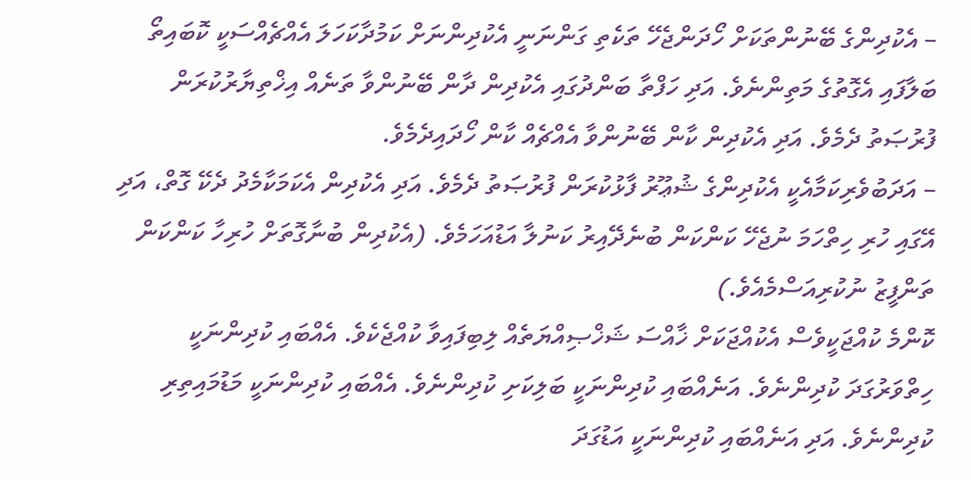– އެކުދިންގެ ބޭނުންތަކަށް ހޯދަންޖެހޭ ތަކެތި ގަންނަނީ އެކުދިންނަށް ކަމުދާކަހަލަ އެއްޗެއްސަކީ ކޮބައިތޯ ބަލާފައި އެގޮތުގެ މަތިންނެވެ. އަދި ހަފްތާ ބަންދުގައި އެކުދިން ދާން ބޭނުންވާ ތަނެއް އިޚްތިޔާރުކުރަން ފުރުޞަތު ދެމެވެ. އަދި އެކުދިން ކާން ބޭނުންވާ އެއްޗެއް ކާން ހޯދައިދެމެވެ.
– އަދަބުވެރިކަމާއެކީ އެކުދިންގެ ޝުޢޫރު ފާޅުކުރަން ފުރުޞަތު ދެމެވެ. އަދި އެކުދިން އެކަމަކާމެދު ދެކޭ ގޮތް، އަދި އޭގައި ހުރި ހިތްހަމަ ނުޖެހޭ ކަންކަން ބުނެދޭއިރު ކަނުލާ އަޑުއަހަމެވެ. (އެކުދިން ބުނާގޮތަށް ހުރިހާ ކަންކަން ތަންފީޒު ނުކުރިއަސްމެއެވެ.)
ކޮންމެ ކުއްޖަކީވެސް އެކުއްޖަކަށް ޚާއްސަ ޝަޚްޞިއްޔަތެއް ލިބިފައިވާ ކުއްޖެކެވެ. އެއްބައި ކުދިންނަކީ ހިތްވަރުގަދަ ކުދިންނެވެ. އަނެއްބައި ކުދިންނަކީ ބަލިކަށި ކުދިންނެވެ. އެއްބައި ކުދިންނަކީ މަޑުމައިތިރި ކުދިންނެވެ. އަދި އަނެއްބައި ކުދިންނަކީ އަޑުގަދަ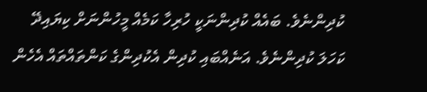ކުދިންނެވެ. ބައެއް ކުދިންނަކީ ހުރިހާ ކަމެއް މީހުންނަށް ކިޔައިދޭ ކަހަލަ ކުދިންނެވެ. އަނެއްބައި ކުދިން އެކުދިންގެ ކަންތައްތައް އެހެން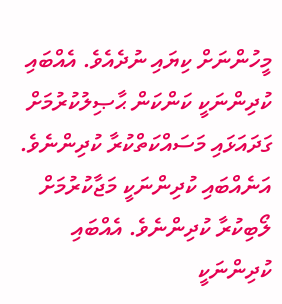މީހުންނަށް ކިޔައި ނުދެއެވެ. އެއްބައި ކުދިންނަކީ ކަންކަން ޙާޞިލުކުރުމަށް ގަދައަޅައި މަސައްކަތްކުރާ ކުދިންނެވެ. އަނެއްބައި ކުދިންނަކީ މަޖާކުރުމަށް ލޯބިކުރާ ކުދިންނެވެ. އެއްބައި ކުދިންނަކީ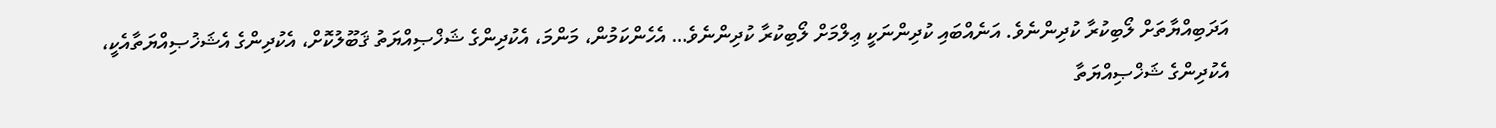އަދަބިއްޔާތަށް ލޯބިކުރާ ކުދިންނެވެ. އަނެއްބައި ކުދިންނަކީ ޢިލްމަށް ލޯބިކުރާ ކުދިންނެވެ… އެހެންކަމުން، މަންމަ، އެކުދިންގެ ޝަޚްޞިއްޔަތު ޤަބޫލުކޮށް، އެކުދިންގެ އެޝަޚުޞިއްޔަތާއެކީ، އެކުދިންގެ ޝަޚްޞިއްޔަތާ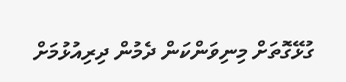ގުޅޭގޮތަށް މިނިވަންކަން ދެމުން ދިރިއުޅުމަށް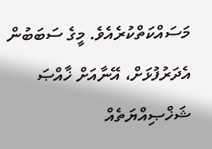މަސައްކަތްކުރެއެވެ. މީގެ ސަބަބުން އެދަރުފުޅަށް، އޭނާއަށް ޚާއްޞަ ޝަޚްޞިއްޔަތެއް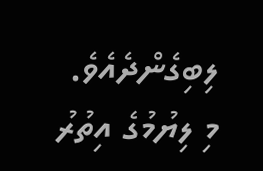ލިބިގެންދެއެވެ.
މި ލިޔުމުގެ އިތުރު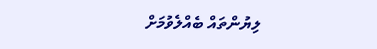ލިޔުންތައް ބެއްލެވުމަށް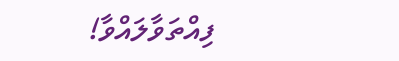ފިއްތަވާލައްވާ!